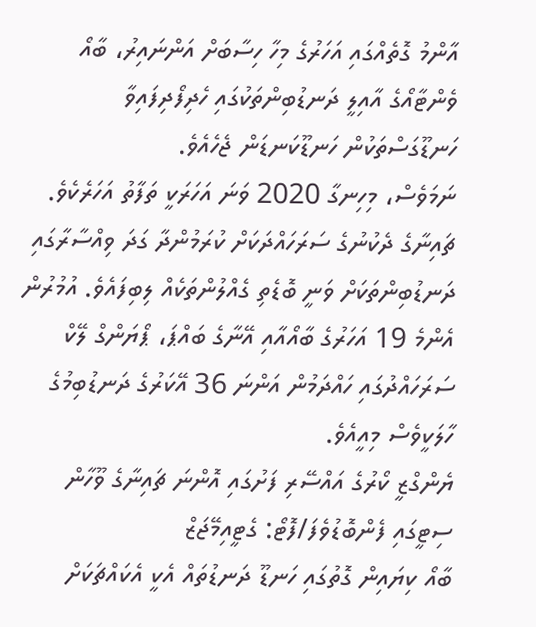އާންމު ގޮތެއްގައި އަހަރުގެ މިހާ ހިސާބަށް އަންނައިރު، ބާއޯ ވެންޓާއޯގެ އާއިލީ ދަނޑުބިންތަކުގައި ހެދިފޯދިފައިވާ ހަނޑޫގަސްތަކުން ހަނޑޫކަނޑަން ޖެހެއެވެ.
ނަމަވެސް، މިހިނގާ 2020 ވަނަ އަހަރަކީ ތަފާތު އަހަރެކެވެ. ޗައިނާގެ ދެކުނުގެ ސަރަހައްދަކަށް ކުރަމުންދާ ގަދަ ވިއްސާރާގައި ދަނޑުބިންތަކަށް ވަނީ ބޮޑެތި ގެއްލުންތަކެއް ލިބިފައެވެ. އުމުރުން އެންމެ 19 އަހަރުގެ ބާއޯއާއި އޭނާގެ ބައްޕަ، ޕޯޔަންގް ލޭކް ސަރަހައްދުގައި ހައްދަމުން އަންނަ 36 އޭކަރުގެ ދަނޑުބިމުގެ ހާލަކީވެސް މިއީއެވެ.
ޔެންގްޒީ ކޯރުގެ އައްސޭރި ފަށުގައި އޮންނަ ޗައިނާގެ ވޫހާން ސިޓީގައި ފެންބޮޑުވެފަ/ފޮޓޯ: ގެޓީއިމޭޖަޒް
ބާއޯ ކިޔައިން ގޮތުގައި ހަނޑޫ ދަނޑުތައް އެކީ އެކައްޗަކަށް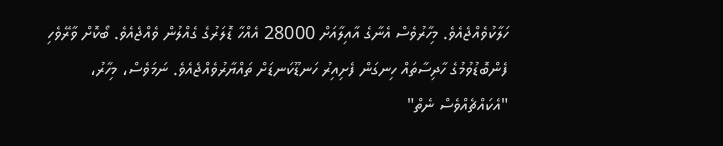ހަލާކުވެއްޖެއެވެ. މިހާރުވެސް އެނާގެ އާއިލާއަށް 28000 އެއްހާ ޑޮލަރުގެ ގެއްލުން ވެއްޖެއެވެ. ބޯކޮށް ވާރޭވެހި ފެންބޮޑުވުމުގެ ހާދިސާތައް ހިނގަން ފެށިއިރު ހަނޑޫކަނޑަށް ތައްޔާރުވެއްޖެއެވެ. ނަމަވެސް، މިހާރު، "އެކައްޗެއްވެސް ނެތް"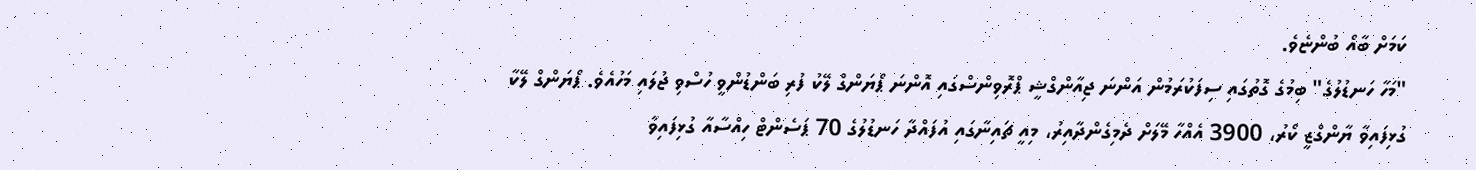ކަމަށް ބާއޯ ބުންޏެވެ.
"މަހާ ހަނޑުލުގެ" ބިމުގެ ގޮތުގައި ސިފަކުރަމުން އަންނަ ޖިއާންގްޝީ ޕްރޮވިންސްގައި އޮންނަ ޕޯޔަންގް ލޭކު ފުރި ބަންޑުންވީ ހުސްވި ޖުލައި މަހުއެވެ. ޕޯޔަންގް ލޭކާ ގުޅިފައިވާ ޔާންގްޒީ ކޯރު، 3900 އެއްހާ މޭލަށް ދެމިގެންދާއިރު، މިއީ ޗައިނާގައި އުފައްދާ ހަނޑުލުގެ 70 ޕަސެންޓް ހިއްސާއާ ގުޅިފައިވާ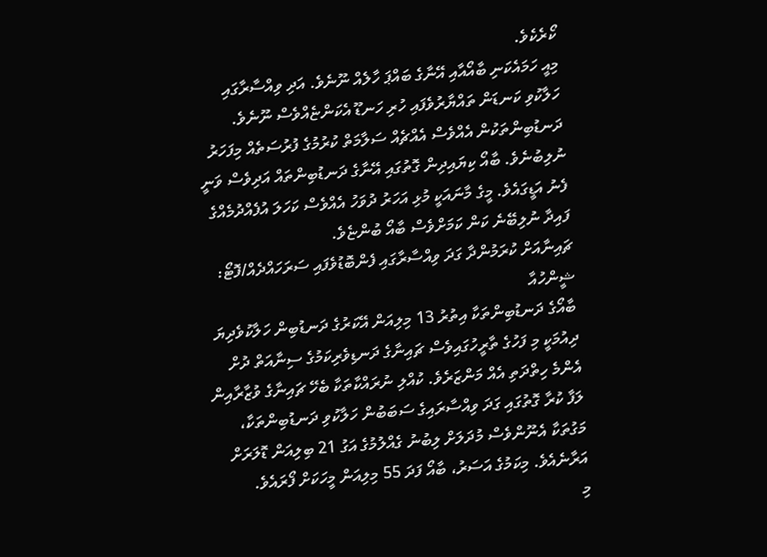ކޯރެކެވެ.
މިއީ ހަމައެކަނި ބާއޯއާއި އޭނާގެ ބައްޕަ ހާލެއް ނޫނެވެ. އަދި ވިއްސާރާގައި ހަލާކުވި ކަނޑަން ތައްޔާރުވެފައި ހުރި ހަނޑޫ އެކަންޏެއްވެސް ނޫނެވެ. ދަނޑުބިންތަކުން އެއްވެސް އެއްޗެއް ސަލާމަތް ކުރުމުގެ ފުރުސަތެއް މިފަހަރު ނުލިބުނެވެ. ބާއޯ ކިޔައިދިން ގޮތުގައި އޭނާގެ ދަނޑުބިންތައް އަދިވެސް ވަނީ ފެނު އަޑީގައެވެ. މީގެ މާނައަކީ މުޅި އަހަރު ދުވަހު އެއްވެސް ކަހަލަ އުފެއްދުމެއްގެ ފައިދާ ނުލިބޭނެ ކަން ކަމަށްވެސް ބާއޯ ބުންޏެވެ.
ޗައިނާއަށް ކުރަމުންދާ ގަދަ ވިއްސާރާގައި ފެންބޮޑުވެފައި ސަރަހައްދެއް/ފޮޓޯ: ޝީންހުއާ
ބާއޯގެ ދަނޑުބިންތަކާ އިތުރު 13 މިލިއަން އޭކަރުގެ ދަނޑުބިން ހަލާކުވެދިޔަ ދިއުމަކީ މި ފަހުގެ ތާރީހުގައިވެސް ޗައިނާގެ ދަނޑިވެރިކަމުގެ ސިނާއަތް ދުށް އެންމެ ހިތްދަތި އެއް މަންޒަރެވެ. ކުއްލި ނުރައްކާތަކާ ބެހޭ ޗައިނާގެ ވުޒާރާއިން ލަފާ ކުރާ ގޮތުގައި ގަދަ ވިއްސާރައިގެ ސަބަބުން ހަލާކުވި ދަނޑުބިންތަކާ، މަގުތަކާ އެނޫންވެސް މުދަލަށް ލިބުނު ގެއްލުމުގެ އަގު 21 ބިލިއަން ޑޮލަރަށް އަރާނެއެވެ. މިކަމުގެ އަސަރު، ބާއޯ ފަދަ 55 މިލިއަން މީހަކަށް ފޯރައެވެ.
މި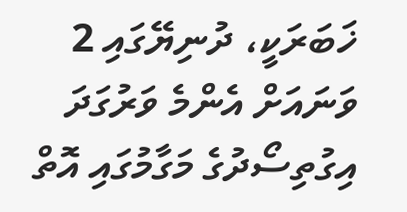ޚަބަރަކީ، ދުނިޔޭގައި 2 ވަނައަށް އެންމެ ވަރުގަދަ އިގުތިސޯދުގެ މަގާމުގައި އޮތް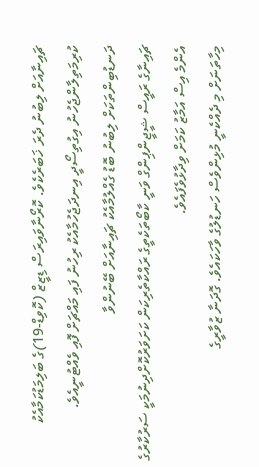ޗައިނާއަށް ލިބުނު ދެރަ ޚަބަރެކެވެ. ކޮރޯނާވައިރަސް ޑިޒީޒް (ކޮވިޑް-19)ގެ ބަލިމަޑުކަމާއެކު ކުރިމަތިލާންޖެހުނު އިގުތިސޯދީ އިނދަޖެހުމާއެކު ރިހުނު ފައި މައްޗަށް ފޮއި ވެއްޓުނީއެވެ. ދަނޑުބިންތަކަށް ލިބުނު ބޮޑު ގެއްލުމާއެކު ޗައިނާއަށް ބޭނުންވާ
ޗައިނާގެ ރައީސް ޝީޖީންޕިންގް ވަނީ ކާބޯތަކެތީގެ ރައްކާތެރިކަން ކަށަވަރުކޮށްދިނުމަކީ ސަރުކާރުގެ އެންމެ އިސް އަމާޒު ކަމަށް ވިދާޅުވެފައެވެ.
މިހާތަނަށް މި ދެއްކެނީ މުޅިންވެސް ހަނޑުލުގެ ވާހަކައެވެ. ގޮދަނާ ޒުވާރީގެ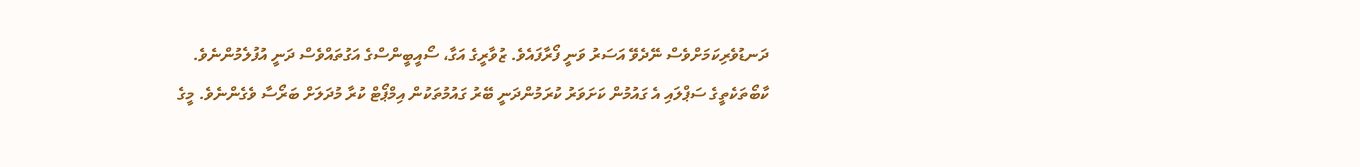ދަނޑުވެރިކަމަށްވެސް ނޭދެވޭ އަސަރު ވަނީ ފޯރާފައެވެ. ޒުވާރީގެ އަގާ، ސޯއީބީންސްގެ އަގުތައްވެސް ދަނީ އުފުލެމުންނެވެ.
ކާބޯތަކެތީގެ ސަޕްލައި އެ ގައުމުން ކަށަވަރު ކުރަމުންދަނީ ބޭރު ގައުމުތަކުން އިމްޕޯޓް ކުރާ މުދަލަށް ބަރޯސާ ވެގެންނެވެ. މީގެ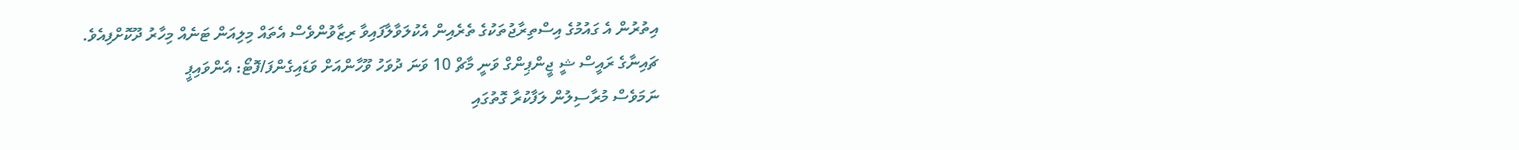އިތުރުން އެ ގައުމުގެ އިސްތިރާޖުތަކުގެ ތެރެއިން އެކުލަވާލާފައިވާ ރިޒާވުންވެސް އެތައް މިލިއަން ޓަނެއް މިހާރު ދޫކޮށްފިއެވެ.
ޗައިނާގެ ރައީސް ޝީ ޖީންޕިންގް ވަނީ މާޗް 10 ވަނަ ދުވަހު ވޫހާންއަށް ވަޑައިގެންފަ/ފޮޓޯ: އެންވައިޕީ
ނަމަވެސް މުރާސިލުން ލަފާކުރާ ގޮތުގައި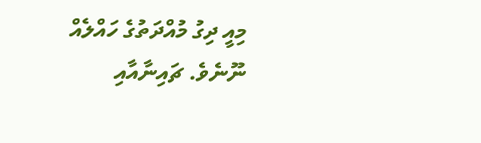މިއީ ދިގު މުއްދަތުގެ ހައްލެއް ނޫނެވެ. ޗައިނާއާއި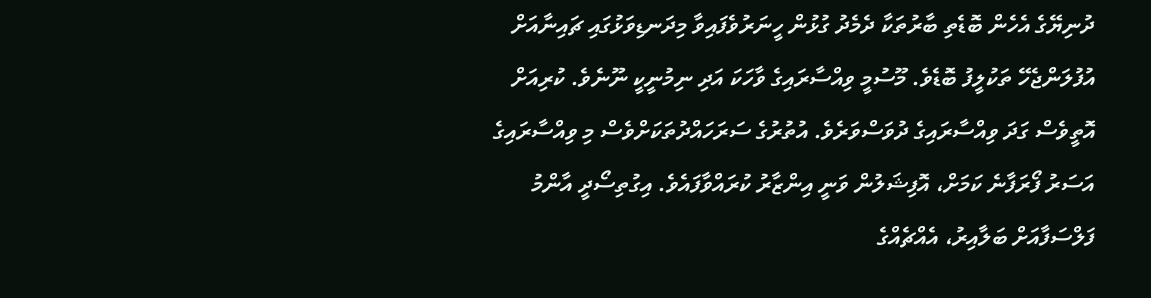ދުނިޔޭގެ އެހެން ބޮޑެތި ބާރުތަކާ ދެމެދު ގުޅުން ހީނަރުވެފައިވާ މިދަނޑިވަޅުގައި ޗައިނާއަށް އުފުލަންޖެހޭ ތަކުލީފު ބޮޑެވެ. މޫސުމީ ވިއްސާރައިގެ ވާހަކަ އަދި ނިމުނީކީ ނޫނެވެ. ކުރިއަށް އޮތީވެސް ގަދަ ވިއްސާރައިގެ ދުވަސްވަރެވެ. އުތުރުގެ ސަރަހައްދުތަކަށްވެސް މި ވިއްސާރައިގެ އަސަރު ފޯރަފާނެ ކަމަށް، އޮފިޝަލުން ވަނީ އިންޒާރު ކުރައްވާފައެވެ. އިގުތިސޯދީ އާންމު ފަލްސަފާއަށް ބަލާއިރު، އެއްޗެއްގެ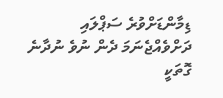ޑިމާންޑަށްވުރެ ސަޕްލައި ދަށްވެއްޖެނަމަ ދެން ނުވެ ނުދާނެ ގޮތަކީ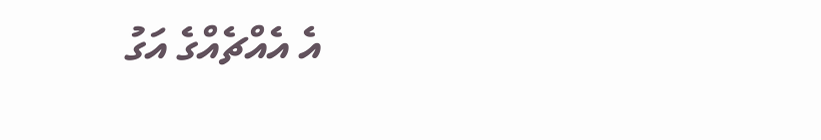އެ އެއްޗެއްގެ އަގު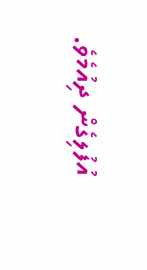އުފުލިގެން ދިއުމެވެ.